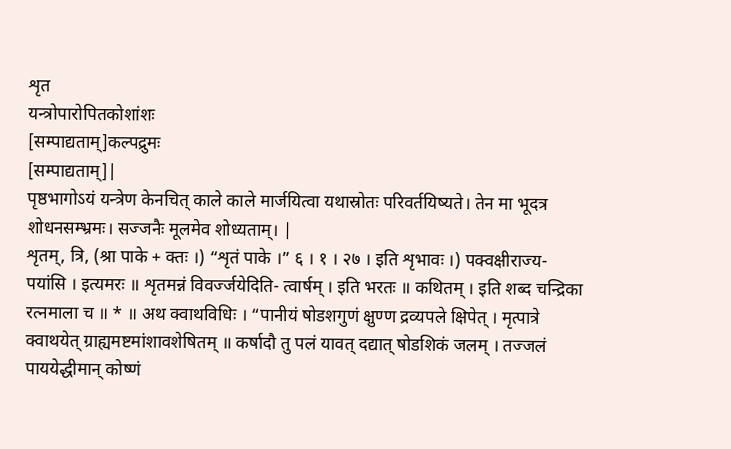शृत
यन्त्रोपारोपितकोशांशः
[सम्पाद्यताम्]कल्पद्रुमः
[सम्पाद्यताम्]|
पृष्ठभागोऽयं यन्त्रेण केनचित् काले काले मार्जयित्वा यथास्रोतः परिवर्तयिष्यते। तेन मा भूदत्र शोधनसम्भ्रमः। सज्जनैः मूलमेव शोध्यताम्। |
शृतम्, त्रि, (श्रा पाके + क्तः ।) “शृतं पाके ।” ६ । १ । २७ । इति शृभावः ।) पक्वक्षीराज्य- पयांसि । इत्यमरः ॥ शृतमन्नं विवर्ज्जयेदिति- त्वार्षम् । इति भरतः ॥ कथितम् । इति शब्द चन्द्रिका रत्नमाला च ॥ * ॥ अथ क्वाथविधिः । “पानीयं षोडशगुणं क्षुण्ण द्रव्यपले क्षिपेत् । मृत्पात्रे क्वाथयेत् ग्राह्यमष्टमांशावशेषितम् ॥ कर्षादौ तु पलं यावत् दद्यात् षोडशिकं जलम् । तज्जलं पाययेद्धीमान् कोष्णं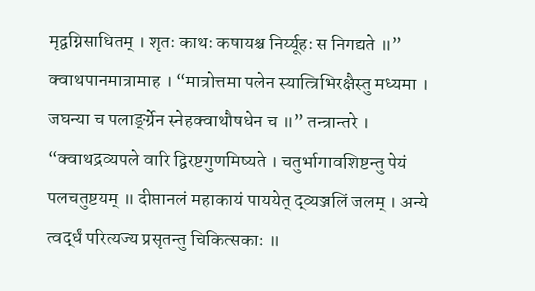मृद्वग्निसाधितम् । शृतः काथः कषायश्च निर्य्यूहः स निगद्यते ॥” क्वाथपानमात्रामाह । “मात्रोत्तमा पलेन स्यात्त्रिभिरक्षैस्तु मध्यमा । जघन्या च पलार्ङ्ग्रेन स्नेहक्वाथौषधेन च ॥” तन्त्रान्तरे । “क्वाथद्रव्यपले वारि द्विरष्टगुणमिष्यते । चतुर्भागावशिष्टन्तु पेयं पलचतुष्टयम् ॥ दीप्तानलं महाकायं पाययेत् द्व्यञ्जलिं जलम् । अन्ये त्वर्द्धं परित्यज्य प्रसृतन्तु चिकित्सकाः ॥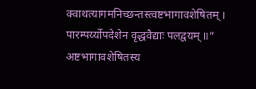क्वाथत्यागमनिच्छन्तस्त्वष्टभागावशेषितम् । पारम्पर्य्योपदेशेन वृद्धवैद्याः पलद्वयम् ॥” अष्टभागावशेषितस्य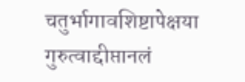चतुर्भागावशिष्टापेक्षया गुरुत्वाद्दीप्तानलं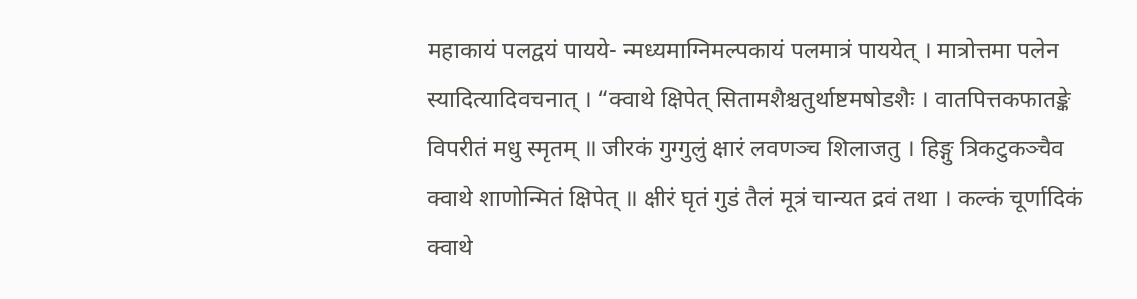महाकायं पलद्वयं पायये- न्मध्यमाग्निमल्पकायं पलमात्रं पाययेत् । मात्रोत्तमा पलेन स्यादित्यादिवचनात् । “क्वाथे क्षिपेत् सितामशैश्चतुर्थाष्टमषोडशैः । वातपित्तकफातङ्के विपरीतं मधु स्मृतम् ॥ जीरकं गुग्गुलुं क्षारं लवणञ्च शिलाजतु । हिङ्गु त्रिकटुकञ्चैव क्वाथे शाणोन्मितं क्षिपेत् ॥ क्षीरं घृतं गुडं तैलं मूत्रं चान्यत द्रवं तथा । कल्कं चूर्णादिकं क्वाथे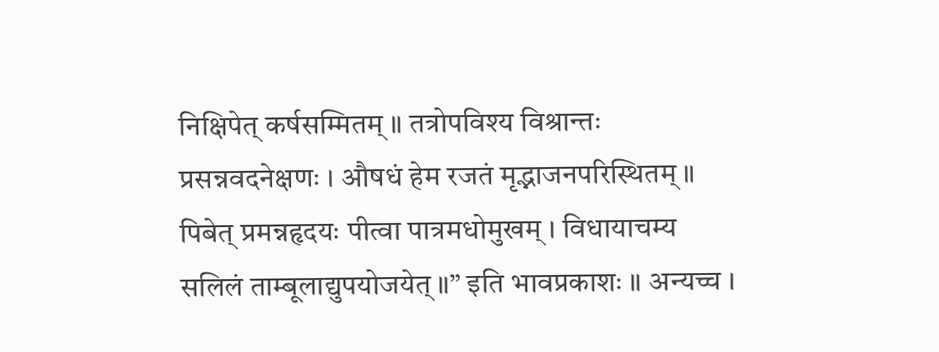निक्षिपेत् कर्षसम्मितम् ॥ तत्रोपविश्य विश्रान्तः प्रसन्नवदनेक्षणः । औषधं हेम रजतं मृद्भाजनपरिस्थितम् ॥ पिबेत् प्रमन्नहृदयः पीत्वा पात्रमधोमुखम् । विधायाचम्य सलिलं ताम्बूलाद्युपयोजयेत् ॥” इति भावप्रकाशः ॥ अन्यच्च ।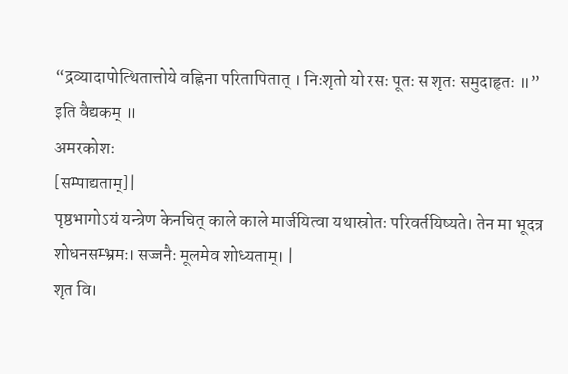“द्रव्यादापोत्थितात्तोये वह्निना परितापितात् । निःशृतो यो रसः पूतः स शृतः समुदाहृतः ॥” इति वैद्यकम् ॥
अमरकोशः
[सम्पाद्यताम्]|
पृष्ठभागोऽयं यन्त्रेण केनचित् काले काले मार्जयित्वा यथास्रोतः परिवर्तयिष्यते। तेन मा भूदत्र शोधनसम्भ्रमः। सज्जनैः मूलमेव शोध्यताम्। |
शृत वि।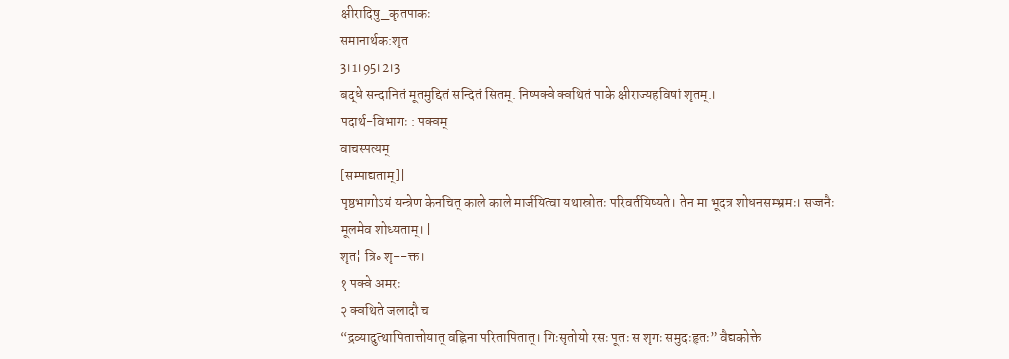क्षीरादिषु_कृतपाकः
समानार्थक:शृत
3।1।95।2।3
बद्धे सन्दानितं मूतमुद्दितं सन्दितं सितम्. निष्पक्वे क्वथितं पाके क्षीराज्यहविषां शृतम्.।
पदार्थ-विभागः : पक्वम्
वाचस्पत्यम्
[सम्पाद्यताम्]|
पृष्ठभागोऽयं यन्त्रेण केनचित् काले काले मार्जयित्वा यथास्रोतः परिवर्तयिष्यते। तेन मा भूदत्र शोधनसम्भ्रमः। सज्जनैः मूलमेव शोध्यताम्। |
शृत¦ त्रि॰ शृ--क्त।
१ पक्वे अमरः
२ क्वथिते जलादौ च
“द्रव्यादुत्थापितात्तोयात् वह्निना परितापितात्। गिःसृतोयो रसः पूतः स शृगः समुदःहृतः” वैद्यकोक्ते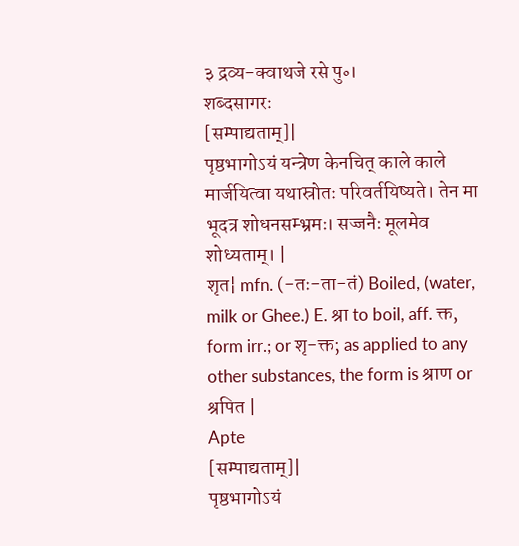३ द्रव्य-क्वाथजे रसे पु॰।
शब्दसागरः
[सम्पाद्यताम्]|
पृष्ठभागोऽयं यन्त्रेण केनचित् काले काले मार्जयित्वा यथास्रोतः परिवर्तयिष्यते। तेन मा भूदत्र शोधनसम्भ्रमः। सज्जनैः मूलमेव शोध्यताम्। |
शृत¦ mfn. (-तः-ता-तं) Boiled, (water, milk or Ghee.) E. श्रा to boil, aff. क्त, form irr.; or शृ-क्त; as applied to any other substances, the form is श्राण or श्रपित |
Apte
[सम्पाद्यताम्]|
पृष्ठभागोऽयं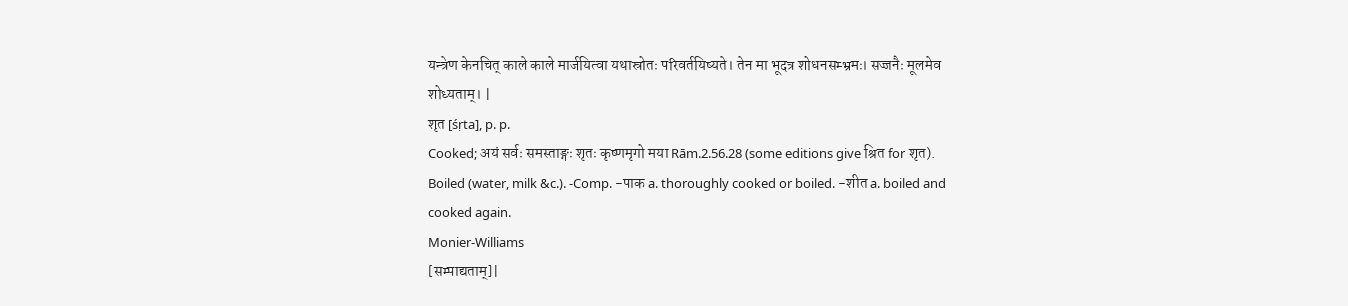यन्त्रेण केनचित् काले काले मार्जयित्वा यथास्रोतः परिवर्तयिष्यते। तेन मा भूदत्र शोधनसम्भ्रमः। सज्जनैः मूलमेव शोध्यताम्। |
शृत [śṛta], p. p.
Cooked; अयं सर्वः समस्ताङ्गः शृतः कृष्णमृगो मया Rām.2.56.28 (some editions give श्रित for शृत).
Boiled (water, milk &c.). -Comp. -पाक a. thoroughly cooked or boiled. -शीत a. boiled and cooked again.
Monier-Williams
[सम्पाद्यताम्]|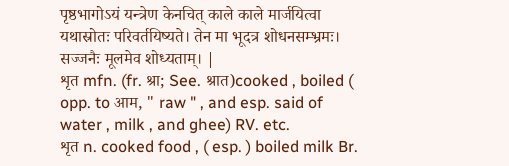पृष्ठभागोऽयं यन्त्रेण केनचित् काले काले मार्जयित्वा यथास्रोतः परिवर्तयिष्यते। तेन मा भूदत्र शोधनसम्भ्रमः। सज्जनैः मूलमेव शोध्यताम्। |
शृत mfn. (fr. श्रा; See. श्रात)cooked , boiled ( opp. to आम, " raw " , and esp. said of water , milk , and ghee) RV. etc.
शृत n. cooked food , ( esp. ) boiled milk Br.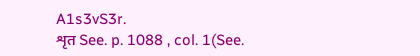A1s3vS3r.
शृत See. p. 1088 , col. 1(See.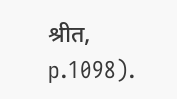श्रीत, p.1098).